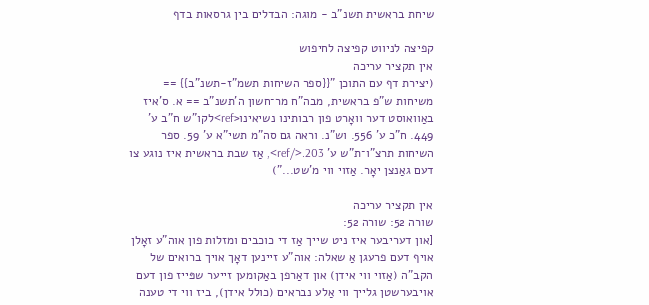שיחת בראשית תשנ"ב - מוגה: הבדלים בין גרסאות בדף

קפיצה לניווט קפיצה לחיפוש
אין תקציר עריכה
(יצירת דף עם התוכן "{{ספר השיחות תשמ"ז-תשנ"ב}} == משיחות ש"פ בראשית, מבה"ח מר־חשון ה'תשנ"ב == א. ס'איז באַוואוסט דער וואָרט פון רבותינו נשיאינו<ref>לקו"ש ח"ב ע' 449. ח"כ ע' 556. וש"נ. וראה גם סה"מ תשי"א ע' 59. ספר השיחות תרצ"ו־ת"ש ע' 203.</ref>, אַז שבת בראשית איז נוגע צו דעם גאַנצן יאָר. אַזוי ווי מ'שט...")

אין תקציר עריכה
שורה 52: שורה 52:
[און דעריבער איז ניט שייך אַז די כוכבים ומזלות פון אוה"ע זאָלן אויף דעם פרעגן אַ שאלה: אוה"ע זיינען דאָך אויך ברואים של הקב"ה (אַזוי ווי אידן) און דאַרפן באַקומען זייער שפּייז פון דעם אויבערשטן גלייך ווי אַלע נבראים (כולל אידן), ביז ווי די טענה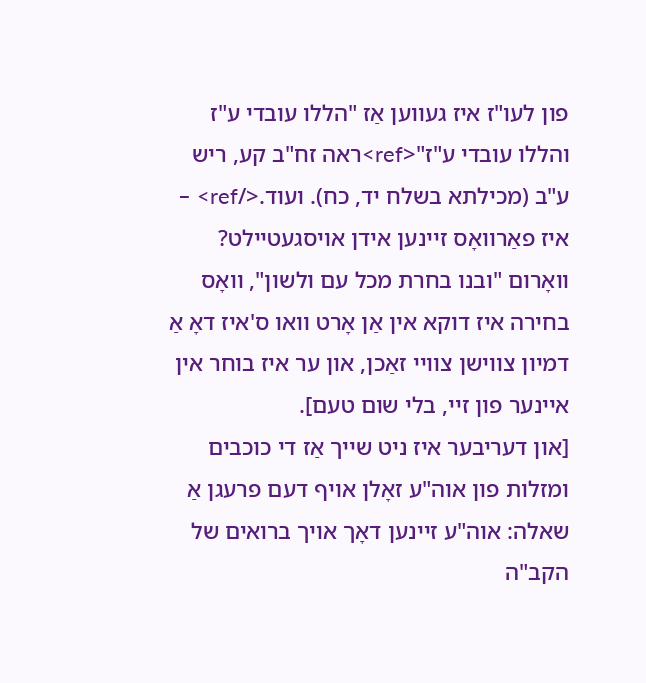פון לעו"ז איז געווען אַז "הללו עובדי ע"ז והללו עובדי ע"ז"<ref>ראה זח"ב קע, ריש ע"ב (מכילתא בשלח יד, כח). ועוד.</ref> – איז פאַרוואָס זיינען אידן אויסגעטיילט? וואָרום "ובנו בחרת מכל עם ולשון", וואָס בחירה איז דוקא אין אַן אָרט וואו ס'איז דאָ אַ דמיון צווישן צוויי זאַכן, און ער איז בוחר אין איינער פון זיי, בלי שום טעם].
[און דעריבער איז ניט שייך אַז די כוכבים ומזלות פון אוה"ע זאָלן אויף דעם פרעגן אַ שאלה: אוה"ע זיינען דאָך אויך ברואים של הקב"ה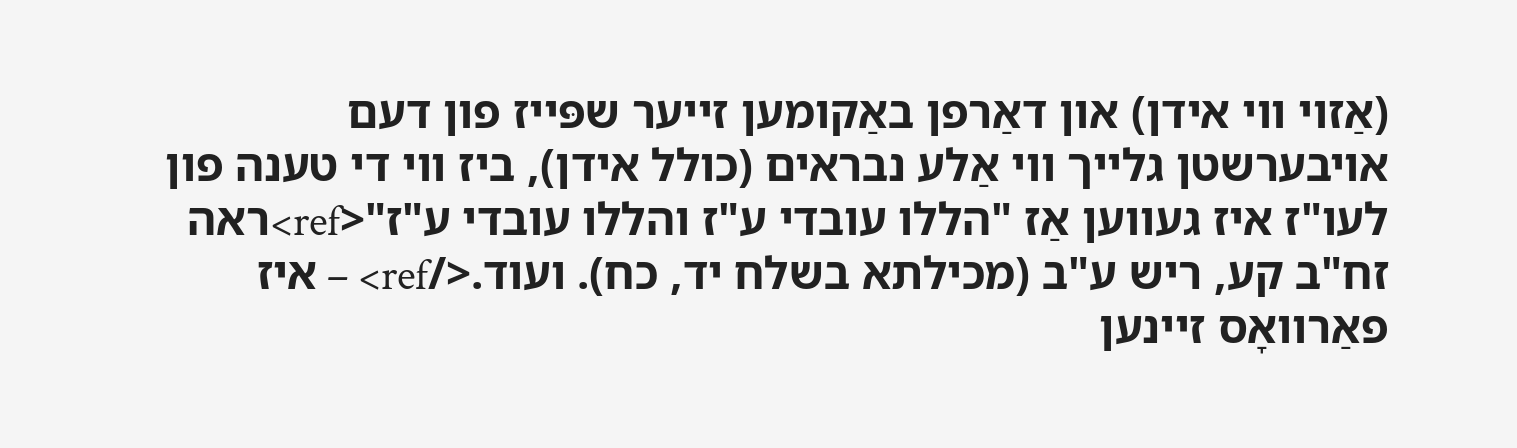(אַזוי ווי אידן) און דאַרפן באַקומען זייער שפּייז פון דעם אויבערשטן גלייך ווי אַלע נבראים (כולל אידן), ביז ווי די טענה פון לעו"ז איז געווען אַז "הללו עובדי ע"ז והללו עובדי ע"ז"<ref>ראה זח"ב קע, ריש ע"ב (מכילתא בשלח יד, כח). ועוד.</ref> – איז פאַרוואָס זיינען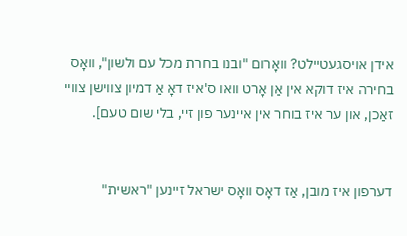אידן אויסגעטיילט? וואָרום "ובנו בחרת מכל עם ולשון", וואָס בחירה איז דוקא אין אַן אָרט וואו ס'איז דאָ אַ דמיון צווישן צוויי זאַכן, און ער איז בוחר אין איינער פון זיי, בלי שום טעם].


דערפון איז מובן, אַז דאָס וואָס ישראל זיינען "ראשית"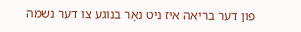פון דער בריאה איז ניט נאָר בנוגע צו דער נשמה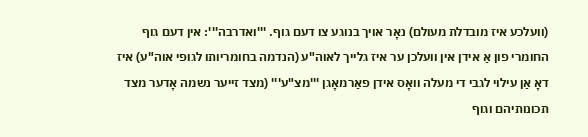(וועלכע איז מובדלת מעולם) נאָר אויך בנוגע צו דעם גוף. '''ואדרבה''': אין דעם גוף החומרי פון אַ אידן אין וועלכן ער איז גלייך לאוה"ע (הנדמה בחומריותו לגופי אוה"ע) איז דאָ אַן עילוי לגבי די מעלה וואָס אידן פאַרמאָגן '''מצ"ע''' (מצד זייער נשמה אָדער מצד תכונותיהם וגוף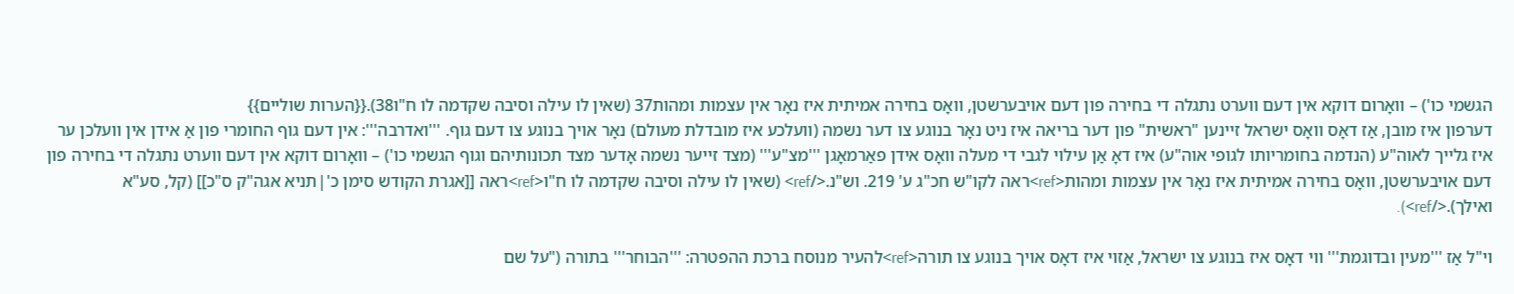הגשמי כו') – וואָרום דוקא אין דעם ווערט נתגלה די בחירה פון דעם אויבערשטן, וואָס בחירה אמיתית איז נאָר אין עצמות ומהות37 (שאין לו עילה וסיבה שקדמה לו ח"ו38).{{הערות שוליים}}
דערפון איז מובן, אַז דאָס וואָס ישראל זיינען "ראשית" פון דער בריאה איז ניט נאָר בנוגע צו דער נשמה (וועלכע איז מובדלת מעולם) נאָר אויך בנוגע צו דעם גוף. '''ואדרבה''': אין דעם גוף החומרי פון אַ אידן אין וועלכן ער איז גלייך לאוה"ע (הנדמה בחומריותו לגופי אוה"ע) איז דאָ אַן עילוי לגבי די מעלה וואָס אידן פאַרמאָגן '''מצ"ע''' (מצד זייער נשמה אָדער מצד תכונותיהם וגוף הגשמי כו') – וואָרום דוקא אין דעם ווערט נתגלה די בחירה פון דעם אויבערשטן, וואָס בחירה אמיתית איז נאָר אין עצמות ומהות<ref>ראה לקו"ש חכ"ג ע' 219. וש"נ.</ref> (שאין לו עילה וסיבה שקדמה לו ח"ו<ref>ראה [[אגרת הקודש סימן כ'|תניא אגה"ק ס"כ]] (קל, סע"א ואילך).</ref>).

וי"ל אַז '''מעין ובדוגמת''' ווי דאָס איז בנוגע צו ישראל, אַזוי איז דאָס אויך בנוגע צו תורה<ref>להעיר מנוסח ברכת ההפטרה: '''הבוחר''' בתורה ("על שם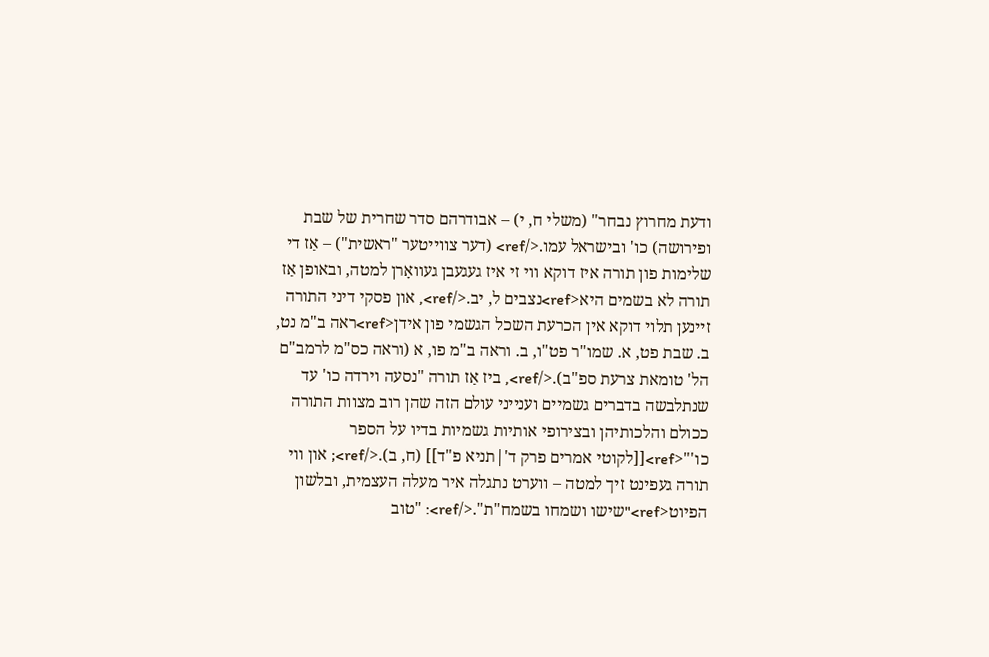ודעת מחרוץ נבחר" (משלי ח, י) – אבודרהם סדר שחרית של שבת ופירושה) כו' ובישראל עמו.</ref> (דער צווייטער "ראשית") – אַז די שלימות פון תורה איז דוקא ווי זי איז געגעבן געוואָרן למטה, ובאופן אַז תורה לא בשמים היא<ref>נצבים ל, יב.</ref>, און פסקי דיני התורה זיינען תלוי דוקא אין הכרעת השכל הגשמי פון אידן<ref>ראה ב"מ נט, ב. שבת פט, א. שמו"ר פט"ו, ב. וראה ב"מ פו, א (וראה כס"מ לרמב"ם הל' טומאת צרעת ספ"ב).</ref>, ביז אַז תורה "נסעה וירדה כו' עד שנתלבשה בדברים גשמיים וענייני עולם הזה שהן רוב מצוות התורה ככולם והלכותיהן ובצירופי אותיות גשמיות בדיו על הספר כו'"<ref>[[לקוטי אמרים פרק ד'|תניא פ"ד]] (ח, ב).</ref>; און ווי תורה געפינט זיך למטה – ווערט נתגלה איר מעלה העצמית, ובלשון הפיוט<ref>"שישו ושמחו בשמח"ת".</ref>: "טוב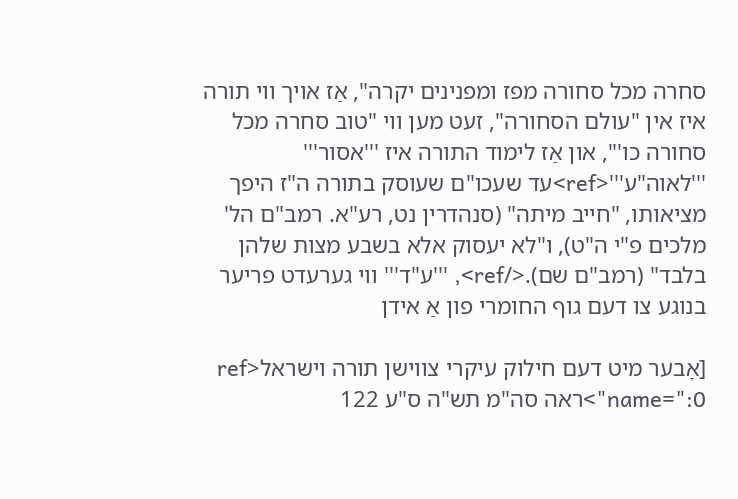סחרה מכל סחורה מפז ומפנינים יקרה", אַז אויך ווי תורה איז אין "עולם הסחורה", זעט מען ווי "טוב סחרה מכל סחורה כו'", און אַז לימוד התורה איז '''אסור''' '''לאוה"ע'''<ref>עד שעכו"ם שעוסק בתורה ה"ז היפך מציאותו, "חייב מיתה" (סנהדרין נט, רע"א. רמב"ם הל' מלכים פ"י ה"ט), ו"לא יעסוק אלא בשבע מצות שלהן בלבד" (רמב"ם שם).</ref>, '''ע"ד''' ווי גערעדט פריער בנוגע צו דעם גוף החומרי פון אַ אידן

[אָבער מיט דעם חילוק עיקרי צווישן תורה וישראל<ref name=":0">ראה סה"מ תש"ה ס"ע 122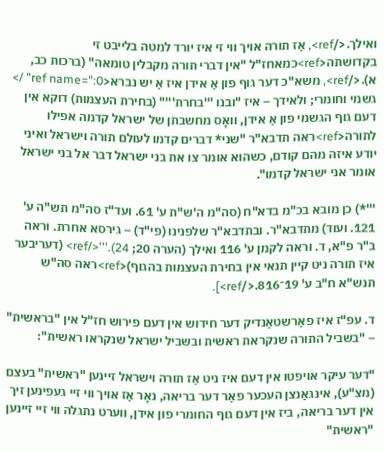ואילך.</ref>, אַז תורה אויך ווי זי איז יורד למטה בלייבט זי בקדושתה<ref>כמאחז"ל "אין דברי תורה מקבלין טומאה" (ברכות כב, א).</ref>, משא"כ דער גוף פון אַ אידן איז אַ יש נברא<ref name=":0" /> גשמי וחומרי; ולאידך – איז "ובנו '''בחרת'''" (בחירת העצמות) דוקא אין דעם גוף הגשמי פון אַ אידן, וואָס מחשבתן של ישראל קדמה אפילו לתורה<ref>ראה תדבא"ר "שני* דברים קדמו לעולם תורה וישראל ואיני יודע איזה מהם קודם, כשהוא אומר צו את בני ישראל דבר אל בני ישראל אומר אני ישראל קדמו".

'''*) כן מובא בכ"מ בדא"ח (סה"מ ה'ש"ת ע' 61. ועד"ז סה"מ תש"ה ע' 121. ועוד) מתדבא"ר. ובתדבא"ר שלפנינו (פי"ד) – גירסא אחרת. וראה ב"ר פ"א, ד. וראה לקמן ע' 116 ואילך (הערה 20; 24).'''</ref> (דעריבער איז תורה ניט קיין תנאי אין בחירת העצמות בהגוף)<ref>ראה סה"ש תנש"א ח"ב ע' 19־816.</ref>].

ד. עפ"ז איז פאַרשטאַנדיק דער חידוש אין דעם פירוש חז"ל אין "בראשית" – "בשביל התורה שנקראת ראשית ובשביל ישראל שנקראו ראשית":

"דער עיקר אויפטו אין דעם איז ניט אַז תורה וישראל זיינען "ראשית" בעצם (מצ"ע), אינגאַנצן העכער פאַר דער בריאה, נאָר אַז אויך ווי זיי געפינען זיך אין דער בריאה, ביז אין דעם גוף החומרי פון אידן, ווערט נתגלה ווי זיי זיינען "ראשית"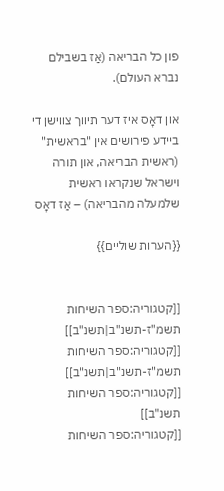פון כל הבריאה (אַז בשבילם נברא העולם).

און דאָס איז דער תיווך צווישן די ביידע פירושים אין "בראשית" (ראשית הבריאה, און תורה וישראל שנקראו ראשית שלמעלה מהבריאה) – אַז דאָס

{{הערות שוליים}}


[[קטגוריה:ספר השיחות תשמ"ז-תשנ"ב|תשנ"ב]]
[[קטגוריה:ספר השיחות תשמ"ז-תשנ"ב|תשנ"ב]]
[[קטגוריה:ספר השיחות תשנ"ב]]
[[קטגוריה:ספר השיחות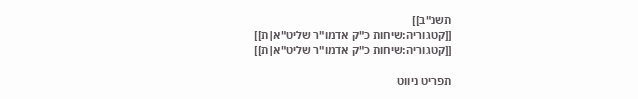תשנ"ב]]
[[קטגוריה:שיחות כ"ק אדמו"ר שליט"א|ת]]
[[קטגוריה:שיחות כ"ק אדמו"ר שליט"א|ת]]

תפריט ניווט